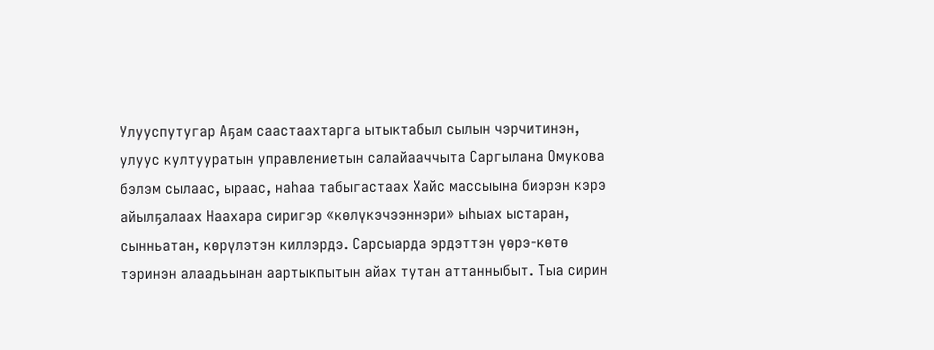Улууспутугар Аҕам саастаахтарга ытыктабыл сылын чэрчитинэн, улуус култууратын управлениетын салайааччыта Саргылана Омукова бэлэм сылаас, ыраас, наһаа табыгастаах Хайс массыына биэрэн кэрэ айылҕалаах Наахара сиригэр «көлүкэчээннэри» ыһыах ыстаран, сынньатан, көрүлэтэн киллэрдэ. Сарсыарда эрдэттэн үөрэ-көтө тэринэн алаадьынан аартыкпытын айах тутан аттанныбыт. Тыа сирин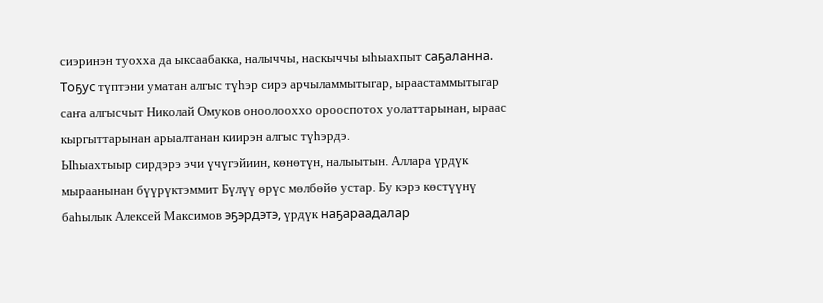сиэринэн туохха да ыксаабакка, налыччы, наскыччы ыһыахпыт саҕаланна. Тоҕус түптэни уматан алгыс түһэр сирэ арчыламмытыгар, ыраастаммытыгар саҥа алгысчыт Николай Омуков оноолооххо орооспотох уолаттарынан, ыраас кыргыттарынан арыалтанан киирэн алгыс түһэрдэ.
Ыһыахтыыр сирдэрэ эчи үчүгэйиин, көнөтүн, налыытын. Аллара үрдүк мыраанынан бүүрүктэммит Бүлүү өрүс мөлбөйө устар. Бу кэрэ көстүүнү баһылык Алексей Максимов эҕэрдэтэ, үрдүк наҕараадалар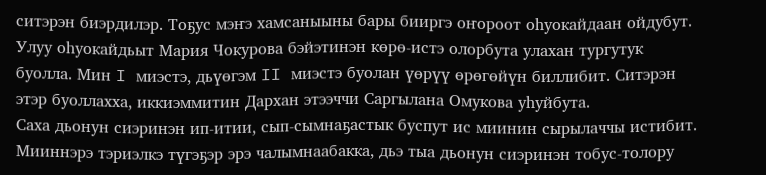ситэрэн биэрдилэр. Тоҕус мэҥэ хамсаныыны бары бииргэ оҥороот оһуокайдаан ойдубут. Улуу оһуокайдьыт Мария Чокурова бэйэтинэн көрө-истэ олорбута улахан тургутук буолла. Мин I миэстэ, дьүөгэм II миэстэ буолан үөрүү өрөгөйүн биллибит. Ситэрэн этэр буоллахха, иккиэммитин Дархан этээччи Саргылана Омукова уһуйбута.
Саха дьонун сиэринэн ип-итии, сып-сымнаҕастык буспут ис миинин сырылаччы истибит. Мииннэрэ тэриэлкэ түгэҕэр эрэ чалымнаабакка, дьэ тыа дьонун сиэринэн тобус-толору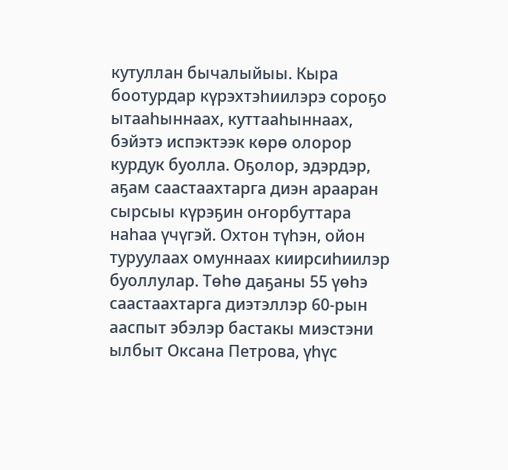кутуллан бычалыйыы. Кыра боотурдар күрэхтэһиилэрэ сороҕо ытааһыннаах, куттааһыннаах, бэйэтэ испэктээк көрө олорор курдук буолла. Оҕолор, эдэрдэр, аҕам саастаахтарга диэн арааран сырсыы күрэҕин оҥорбуттара наһаа үчүгэй. Охтон түһэн, ойон туруулаах омуннаах киирсиһиилэр буоллулар. Төһө даҕаны 55 үөһэ саастаахтарга диэтэллэр 60-рын ааспыт эбэлэр бастакы миэстэни ылбыт Оксана Петрова, үһүс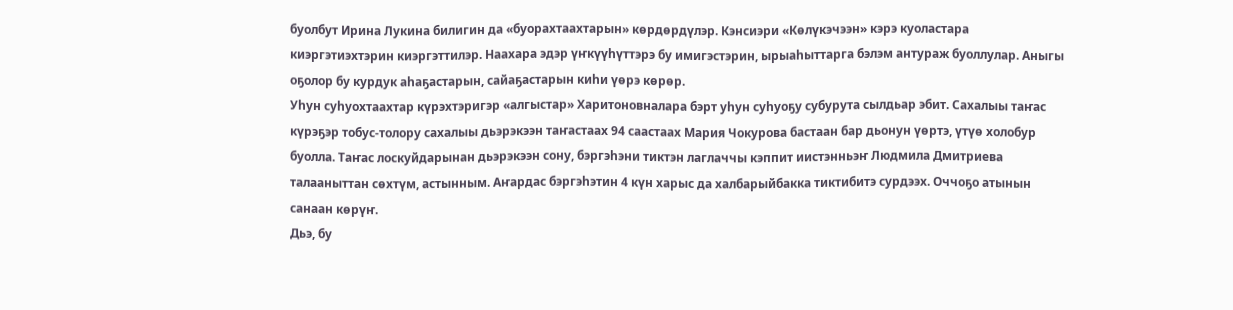буолбут Ирина Лукина билигин да «буорахтаахтарын» көрдөрдүлэр. Кэнсиэри «Көлүкэчээн» кэрэ куоластара киэргэтиэхтэрин киэргэттилэр. Наахара эдэр үҥкүүһүттэрэ бу имигэстэрин, ырыаһыттарга бэлэм антураж буоллулар. Аныгы оҕолор бу курдук аһаҕастарын, сайаҕастарын киһи үөрэ көрөр.
Уһун суһуохтаахтар күрэхтэригэр «алгыстар» Харитоновналара бэрт уһун суһуоҕу субурута сылдьар эбит. Сахалыы таҥас күрэҕэр тобус-толору сахалыы дьэрэкээн таҥастаах 94 саастаах Мария Чокурова бастаан бар дьонун үөртэ, үтүө холобур буолла. Таҥас лоскуйдарынан дьэрэкээн сону, бэргэһэни тиктэн лаглаччы кэппит иистэнньэҥ Людмила Дмитриева талааныттан сөхтүм, астынным. Аҥардас бэргэһэтин 4 күн харыс да халбарыйбакка тиктибитэ сурдээх. Оччоҕо атынын санаан көрүҥ.
Дьэ, бу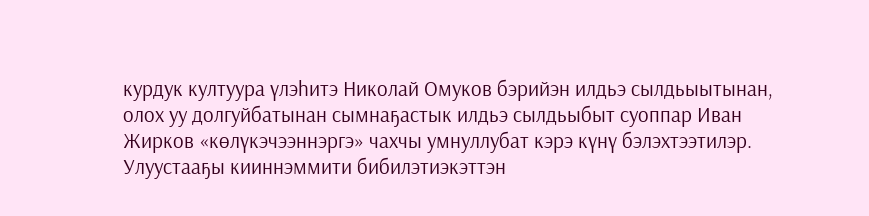курдук култуура үлэһитэ Николай Омуков бэрийэн илдьэ сылдьыытынан, олох уу долгуйбатынан сымнаҕастык илдьэ сылдьыбыт суоппар Иван Жирков «көлүкэчээннэргэ» чахчы умнуллубат кэрэ күнү бэлэхтээтилэр. Улуустааҕы кииннэммити бибилэтиэкэттэн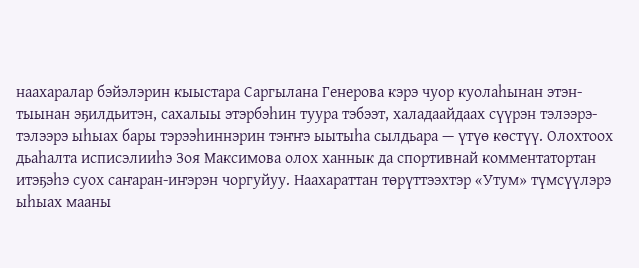наахаралар бэйэлэрин кыыстара Саргылана Генерова кэрэ чуор куолаһынан этэн-тыынан эҕилдьитэн, сахалыы этэрбэһин туура тэбээт, халадаайдаах сүүрэн тэлээрэ-тэлээрэ ыһыах бары тэрээһиннэрин тэҥҥэ ыытыһа сылдьара — үтүө көстүү. Олохтоох дьаһалта исписэлииһэ Зоя Максимова олох ханнык да спортивнай комментатортан итэҕэһэ суох саҥаран-иҥэрэн чоргуйуу. Наахараттан төрүттээхтэр «Утум» түмсүүлэрэ ыһыах мааны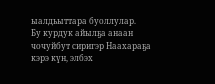ыалдьыттара буоллулар.
Бу курдук айылҕа анаан чочуйбут сиригэр Наахараҕа кэрэ күн, элбэх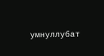умнуллубат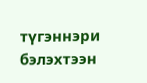түгэннэри бэлэхтээн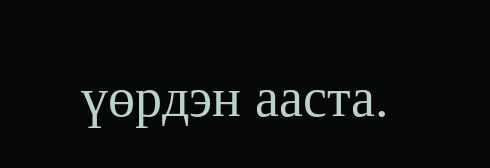үөрдэн ааста.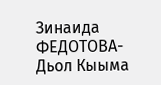Зинаида ФЕДОТОВА-Дьол Кыыма